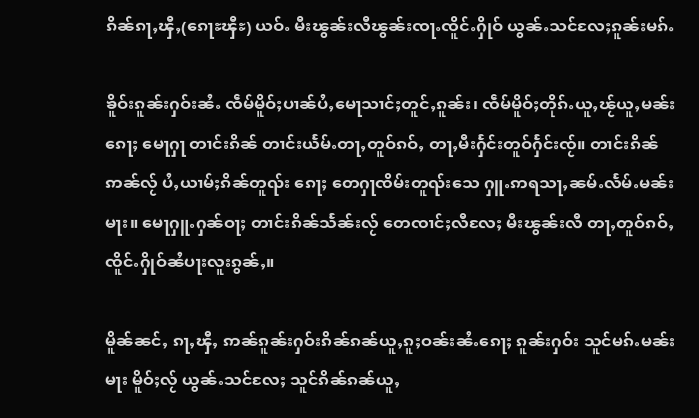ၵိၼ်ၵႃႇၾီႇ(ၵေႃႊၾီႊ) ယဝ်ႉ မီးၽွၼ်းလီၽွၼ်းၸႃႉၸိူင်ႉႁိုဝ် ယွၼ်ႉသင်လႄႈၵူၼ်းမၵ်ႉ

ၶိူဝ်းၵူၼ်းႁဝ်းၼႆႉ ၸဵမ်မိူဝ်ႈပၢၼ်ပႆႇမေႃသၢင်ႈတူင်ႇၵူၼ်း၊ ၸဵမ်မိူဝ်ႈတိုၵ်ႉယူႇၽႂ်ယူႇမၼ်းၵေႃႈ မေႃႁႃ တၢင်းၵိၼ် တၢင်းယႅမ်ႉတႃႇတူဝ်ၵဝ်ႇ တႃႇမီးႁႅင်းတူဝ်ႁႅင်းၸႂ်။ တၢင်းၵိၼ်ဢၼ်လႂ် ပႆႇယၢမ်ႈၵိၼ်တူၺ်း ၵေႃႈ တေႁႃၸိမ်းတူၺ်းသေ ႁူႉဢရသႃႇၼမ်ႉလႅမ်ႉမၼ်းမႃး။ မေႃႁူႉႁၼ်ဝႃႈ တၢင်းၵိၼ်သႅၼ်းလႂ် တေၸၢင်ႈလီလႄႈ မီးၽွၼ်းလီ တႃႇတူဝ်ၵဝ်ႇၸိူင်ႉႁိုဝ်ၼႆပႃးလူးၵွၼ်ႇ။

မိူၼ်ၼင်ႇ ၵႃႇၾီႇ ဢၼ်ၵူၼ်းႁဝ်းၵိၼ်ၵၼ်ယူႇၵူႈဝၼ်းၼႆႉၵေႃႈ ၵူၼ်းႁဝ်း သူင်မၵ်ႉမၼ်းမႃး မိူဝ်ႈလႂ် ယွၼ်ႉသင်လႄႈ သူင်ၵိၼ်ၵၼ်ယူႇ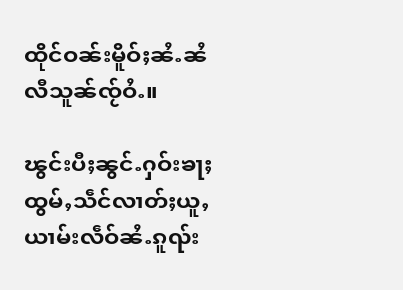ထိုင်ဝၼ်းမိူဝ်ႈၼႆႉၼႆ လီသူၼ်ၸႂ်ဝႆႉ။

ၽွင်းပီႈၼွင်ႉႁဝ်းၶႃႈ ထွမ်ႇသဵင်လၢတ်ႈယူႇယၢမ်းလဵဝ်ၼႆႉၵူၺ်း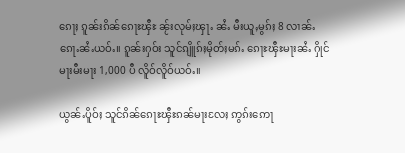ၵေႃႈ ၵူၼ်းၵိၼ်ၵေႃႊၾီႊ ၼႂ်းလုမ်ႈၾႃႉ ၼႆႉ မီးယူႇမွၵ်ႈ 8 လၢၼ်ႉၵေႃႉၼႆႉယဝ်ႉ။ ၵူၼ်းႁဝ်း သူင်ၵျိူၵ်ႈမိုတ်ႈမၵ်ႉ ၵေႃႊၾီႊမႃးၼႆႉ ႁိုင်မႃးမီးမႃး 1,000 ပီ လိူဝ်လိူဝ်ယဝ်ႉ။

ယွၼ်ႉပိူဝ်ႈ သူင်ၵိၼ်ၵေႃႊၾီႊၵၼ်မႃးလႄႈ ဢွၵ်းဢေႃ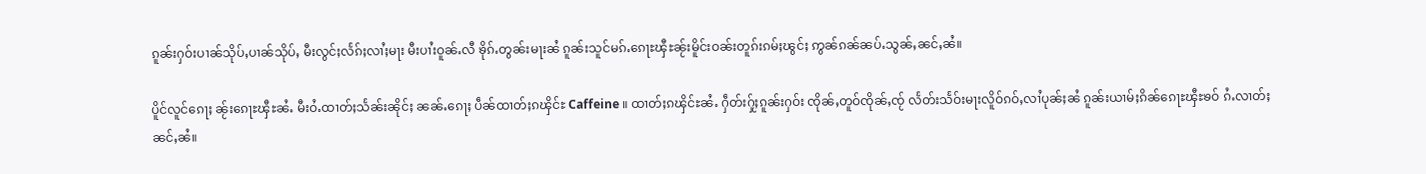ၵူၼ်းႁဝ်းပၢၼ်သိုပ်ႇပၢၼ်သိုပ်ႇ မီးလွင်ႈလႅၵ်ႈလၢႆႈမႃး မီးပၢႆးဝူၼ်ႉလီ ၶိုၵ်ႉတွၼ်းမႃးၼႆ ၵူၼ်းသူင်မၵ်ႉၵေႃႊၾီႊၼႂ်းမိူင်းဝၼ်းတူၵ်းၵမ်ႈၽွင်ႈ ဢွၼ်ၵၼ်ၼပ်ႉသွၼ်ႇၼင်ႇၼႆ။

ပိူင်လူင်ၵေႃႈ ၼႂ်းၵေႃႊၾီႊၼႆႉ မီးဝႆႉထၢတ်ႈသႅၼ်းၼိုင်ႈ ၼၼ်ႉၵေႃႈ ပဵၼ်ထၢတ်ႈၵၾိင်ႊ Caffeine ။ ထၢတ်ႈၵၾိင်ႊၼႆႉ ႁဵတ်းႁႂ်ႈၵူၼ်းႁဝ်း ၸိုၼ်ႇတူဝ်ၸိုၼ်ႇၸႂ် လႅတ်းသႅဝ်းမႃးလိူဝ်ၵဝ်ႇလၢႆပုၼ်ႈၼႆ ၵူၼ်းယၢမ်ႈၵိၼ်ၵေႃႊၾီႊၶဝ် ၵႆႉလၢတ်ႈၼင်ႇၼႆ။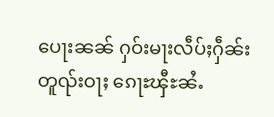ပေႃးၼၼ် ႁဝ်းမႃးလဵပ်ႈႁဵၼ်းတူၺ်းဝႃႈ ၵေႃႊၾီႊၼႆႉ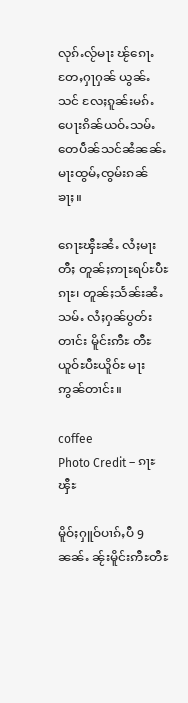လုၵ်ႉလႂ်မႃး ၽႂ်ၵေႃႉတႄႇႁႃႁၼ် ယွၼ်ႉသင် လႄႈၵူၼ်းမၵ်ႉ ပေႃးၵိၼ်ယဝ်ႉသမ်ႉ တေပဵၼ်သင်ၼႆၼၼ်ႉ မႃးထွမ်ႇၸွမ်းၵၼ်ၶႃႈ။

ၵေႃႊၾီႊၼႆႉ လႆႈမႃးတီႈ တူၼ်ႈဢႃႊရပ်ႊပီႊၵႃႊ၊ တူၼ်ႈသႅၼ်းၼႆႉသမ်ႉ လႆႈႁၼ်ပွတ်းတၢင်း မိူင်းဢီႊ တီႊယူဝ်ႊပီႊယိူဝ်ႊ မႃးဢွၼ်တၢင်း။

coffee
Photo Credit – ၵႃႊၾီႊ

မိူဝ်ႈႁူဝ်ပၢၵ်ႇပီ 9 ၼၼ်ႉ ၼႂ်းမိူင်းဢီႊတီႊ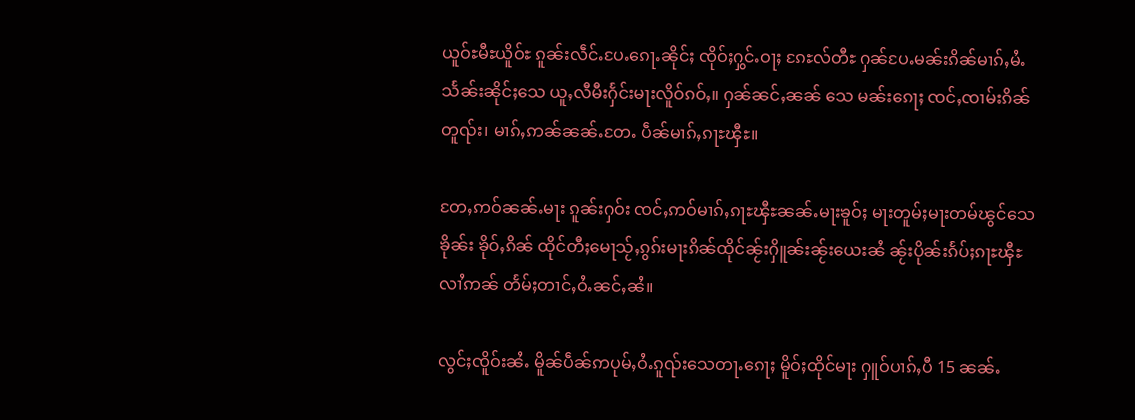ယူဝ်ႊမီႊယိူဝ်ႊ ၵူၼ်းလဵင်ႉပႄႉၵေႃႉၼိုင်ႈ ၸိုဝ်ႈႁွင်ႉဝႃႈ ၵႄႊလ်တီႊ ႁၼ်ပႄႉမၼ်းၵိၼ်မၢၵ်ႇမႆႉသႅၼ်းၼိုင်ႈသေ ယူႇလီမီးႁႅင်းမႃးလိူဝ်ၵဝ်ႇ။ ႁၼ်ၼင်ႇၼၼ် သေ မၼ်းၵေႃႈ ၸင်ႇၸၢမ်းၵိၼ်တူၺ်း၊ မၢၵ်ႇဢၼ်ၼၼ်ႉတႄႉ ပဵၼ်မၢၵ်ႇၵႃႊၾီႊ။

တႄႇဢဝ်ၼၼ်ႉမႃး ၵူၼ်းႁဝ်း ၸင်ႇဢဝ်မၢၵ်ႇၵႃႊၾီႊၼၼ်ႉမႃးၶူဝ်ႈ မႃးတူမ်ႈမႃးတမ်ၽွင်သေ ၶိုၼ်း ၶိုဝ်ႇၵိၼ် ထိုင်တီႈမေႃသႂ်ႇၵွၵ်းမႃးၵိၼ်ထိုင်ၼႂ်းႁိူၼ်းၼႂ်းယေးၼႆ ၼႂ်းပိုၼ်းၵႅပ်ႈၵႃႊၾီႊလၢႆဢၼ် တႅမ်ႈတၢင်ႇဝႆႉၼင်ႇၼႆ။

လွင်ႈၸိူဝ်းၼႆႉ မိူၼ်ပဵၼ်ဢပုမ်ႇဝႆႉၵူၺ်းသေတႃႉၵေႃႈ မိူဝ်ႈထိုင်မႃး ႁူဝ်ပၢၵ်ႇပီ 15 ၼၼ်ႉ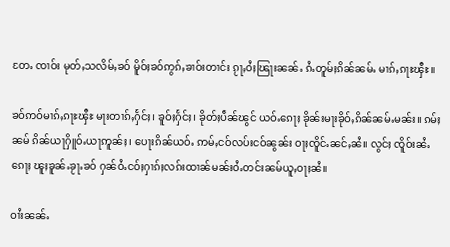တႄႉ ၸၢဝ်း မုတ်ႇသလိမ်ႇၶဝ် မိူဝ်ႈၶဝ်ဢွၵ်ႇၶၢဝ်းတၢင်း ၵႂႃႇဝႆႈၽြႃးၼၼ်ႉ ၵႆႉတူမ်ႈၵိၼ်ၼမ်ႉ မၢၵ်ႇၵႃႊၾီႊ။

ၶဝ်ဢဝ်မၢၵ်ႇၵႃႊၾီႊ မႃးတၢၵ်ႇႁႅင်ႈ၊ ၶူဝ်ႈႁႅင်ႈ၊ ၶိုတ်ႈပဵၼ်ၽွင် ယဝ်ႉၵေႃႈ ၶိုၼ်းမႃးၶိုဝ်ႇၵိၼ်ၼမ်ႉမၼ်း။ ၵမ်ႈၼမ် ၵိၼ်ယႃႁိူဝ်ႉယႃဢူၼ်ႈ၊ ပေႃးၵိၼ်ယဝ်ႉ ဢမ်ႇငဝ်လပ်းငဝ်ၼွၼ်း ဝႃႈၸိူင်ႉၼင်ႇၼႆ။ လွင်ႈ ၸိူဝ်းၼႆႉၵေႃႈ ၽူႈၶူၼ်ႉၶႂႃႉၶဝ် ႁၼ်ဝႆႉငဝ်ႈႁၢၵ်ႈလၵ်းထၢၼ်မၼ်းဝႆႉတင်းၼမ်ယူႇဝႃႈၼႆ။

ဝၢႆးၼၼ်ႉ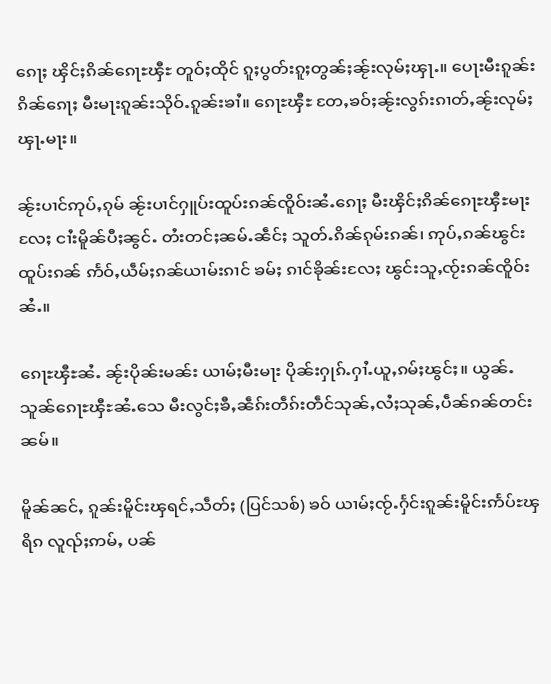ၵေႃႈ ၾိင်ႈၵိၼ်ၵေႃႊၾီႊ တူဝ်ႈထိုင် ၵူႈပွတ်းၵူႈတွၼ်ႈၼႂ်းလုမ်ႈၾႃႉ။ ပေႃးမီးၵူၼ်းၵိၼ်ၵေႃႈ မီးမႃးၵူၼ်းသိုဝ်ႉၵူၼ်းၶၢႆ။ ၵေႃႊၾီႊ တႄႇၶဝ်ႈၼႂ်းလွၵ်းၵၢတ်ႇၼႂ်းလုမ်ႈၾႃႉမႃး။

ၼႂ်းပၢင်ဢုပ်ႇၵုမ် ၼႂ်းပၢင်ႁူပ်းထူပ်းၵၼ်ၸိူဝ်းၼႆႉၵေႃႈ မီးၾိင်ႈၵိၼ်ၵေႃႊၾီႊမႃးလႄႈ ငၢႆးမိူၼ်ပီႈၼွင်ႉ တႆးတင်ႈၼမ်ႉၼဵင်ႈ သူတ်ႉၵိၼ်ၵုမ်းၵၼ်၊ ဢုပ်ႇၵၼ်ၽွင်းထူပ်းၵၼ် ဢႅဝ်ႇယဵမ်ႈၵၼ်ယၢမ်းၵၢင် ၶမ်ႈ ၵၢင်ၶိုၼ်းလႄႈ ၽွင်းသူႇၸႂ်းၵၼ်ၸိူဝ်းၼႆႉ။

ၵေႃႊၾီႊၼႆႉ ၼႂ်းပိုၼ်းမၼ်း ယၢမ်ႈမီးမႃး ပိုၼ်းႁုၵ်ႉႁၢႆႉယူႇၵမ်ႈၽွင်ႈ။ ယွၼ်ႉသူၼ်ၵေႃႊၾီႊၼႆႉသေ မီးလွင်ႈၶီႇၼဵၵ်းတဵၵ်းတဵင်သုၼ်ႇလႆႈသုၼ်ႇပဵၼ်ၵၼ်တင်းၼမ်။

မိူၼ်ၼင်ႇ ၵူၼ်းမိူင်းၾရင်ႇသဵတ်ႈ (ပြင်သစ်) ၶဝ် ယၢမ်ႈၸႂ်ႉႁႅင်းၵူၼ်းမိူင်းဢႅပ်ႊၾရိၵ လူၺ်ႈဢမ်ႇ ပၼ်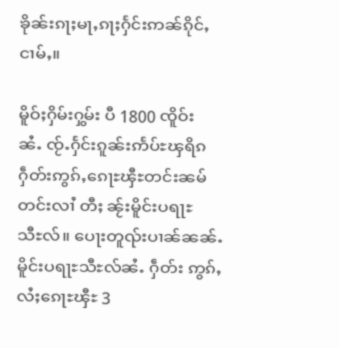ၶိုၼ်းၵႃႈမႃႇၵႃႈႁႅင်းဢၼ်ၵိုင်ႇငၢမ်ႇ။

မိူဝ်ႈႁိမ်းႁွမ်း ပီ 1800 ၸိူဝ်းၼႆႉ ၸႂ်ႉႁႅင်းၵူၼ်းဢႅပ်ႊၾရိၵ ႁဵတ်းဢွၵ်ႇၵေႃႊၾီႊတင်းၼမ်တင်းလၢႆ တီႈ ၼႂ်းမိူင်းပရႃႊသီႊလ်။ ပေႃးတူၺ်းပၢၼ်ၼၼ်ႉ မိူင်းပရႃႊသီႊလ်ၼႆႉ ႁဵတ်း ဢွၵ်ႇလႆႈၵေႃႊၾီႊ 3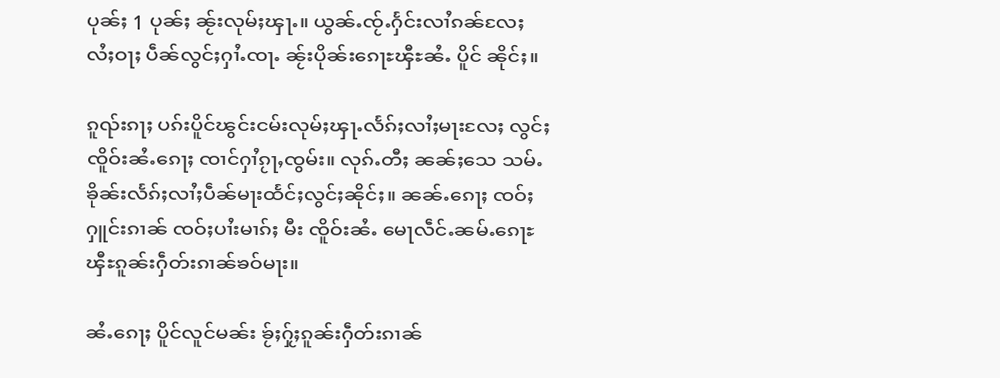ပုၼ်ႈ 1 ပုၼ်ႈ ၼႂ်းလုမ်ႈၾႃႉ။ ယွၼ်ႉၸႂ်ႉႁႅင်းလၢႆၵၼ်လႄႈ လႆႈဝႃႈ ပဵၼ်လွင်ႈႁၢႆႉၸႃႉ ၼႂ်းပိုၼ်းၵေႃႊၾီႊၼႆႉ ပိူင် ၼိုင်ႈ။

ၵူၺ်းၵႃႈ ပၵ်းပိူင်ၽွင်းငမ်းလုမ်ႈၾႃႉလႅၵ်ႈလၢႆႈမႃးလႄႈ လွင်ႈၸိူဝ်းၼႆႉၵေႃႈ ၸၢင်ႁၢႆၵႂႃႇၸွမ်း။ လုၵ်ႉတီႈ ၼၼ်ႈသေ သမ်ႉၶိုၼ်းလႅၵ်ႈလၢႆႈပဵၼ်မႃးထႅင်ႈလွင်ႈၼိုင်ႈ။ ၼၼ်ႉၵေႃႈ ၸဝ်ႈႁူင်းၵၢၼ် ၸဝ်ႈပၢႆးမၢၵ်ႈ မီး ၸိူဝ်းၼႆႉ မေႃလဵင်ႉၼမ်ႉၵေႃႊၾီႊၵူၼ်းႁဵတ်းၵၢၼ်ၶဝ်မႃး။

ၼႆႉၵေႃႈ ပိူင်လူင်မၼ်း ၶႂ်ႈႁႂ်ႈၵူၼ်းႁဵတ်းၵၢၼ်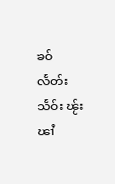ၶဝ် လႅတ်းသႅဝ်း ၽႂ်းၽၢႆ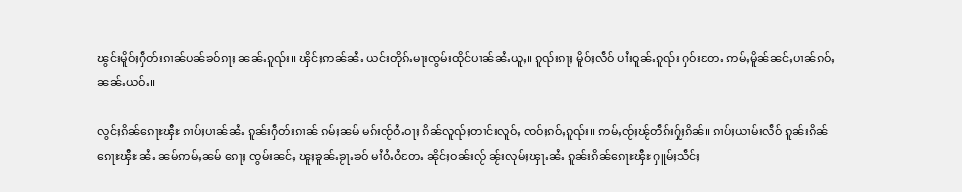ၽွင်းမိူဝ်ႈႁဵတ်းၵၢၼ်ပၼ်ၶဝ်ၵႃႈ ၼၼ်ႉၵူၺ်း။ ၾိင်ႈဢၼ်ၼႆႉ ယင်းတိုၵ်ႉမႃးၸွမ်းထိုင်ပၢၼ်ၼႆႉယူႇ။ ၵူၺ်းၵႃႈ မိူဝ်ႈလဵဝ် ပၢႆးဝူၼ်ႉၵူၺ်း ႁဝ်းတႄႉ ဢမ်ႇမိူၼ်ၼင်ႇပၢၼ်ၵဝ်ႇၼၼ်ႉယဝ်ႉ။

လွင်ႈၵိၼ်ၵေႃႊၾီႊ ၵၢပ်ႈပၢၼ်ၼႆႉ ၵူၼ်းႁဵတ်းၵၢၼ် ၵမ်ႈၼမ် မၵ်းၸႂ်ဝႆႉဝႃႈ ၵိၼ်လူၺ်ႈတၢင်းလူဝ်ႇ ၸဝ်ႈၵဝ်ႇၵူၺ်း။ ဢမ်ႇၸႂ်ႈၽႂ်တဵၵ်းႁႂ်ႈၵိၼ်။ ၵၢပ်ႈယၢမ်းလဵဝ် ၵူၼ်းၵိၼ်ၵေႃႊၾီႊ ၼႆႉ ၼမ်ဢမ်ႇၼမ် ၵေႃႈ ၸွမ်းၼင်ႇ ၽူႈၶူၼ်ႉၶႂႃႉၶဝ် မၢႆဝႆႉဝႆတႄႉ ၼိုင်ႈဝၼ်းလႂ် ၼႂ်းလုမ်ႈၾႃႉၼႆႉ ၵူၼ်းၵိၼ်ၵေႃႊၾီႊ ႁူမ်ႈသဵင်ႈ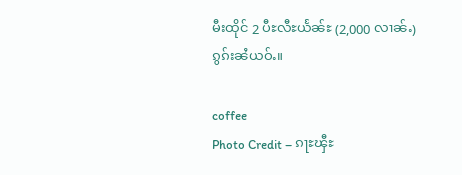မီးထိုင် 2 ပီႊလီႊယႅၼ်ႊ (2,000 လၢၼ်ႉ) ၵွၵ်းၼႆယဝ်ႉ။

coffee
Photo Credit – ၵႃႊၾီႊ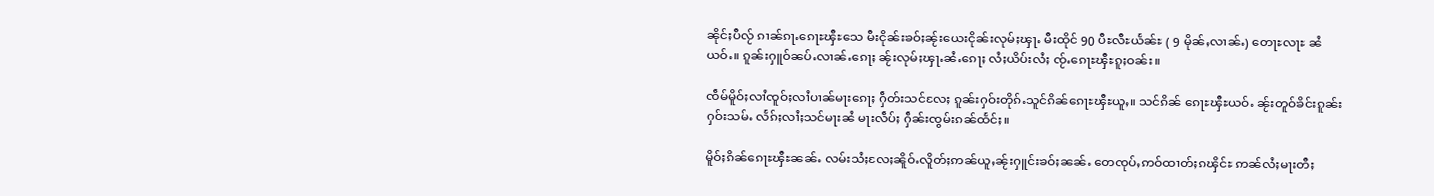ၼိုင်ႈပီလႂ် ၵၢၼ်ၵႃႉၵေႃႊၾီႊသေ မီးငိုၼ်းၶဝ်ႈၼႂ်းယေးငိုၼ်းလုမ်ႈၾႃႉ မီးထိုင် 90 ပီႊလီႊယႅၼ်ႊ ( 9 မိုၼ်ႇလၢၼ်ႉ) တေႃႊလႃႊ ၼႆယဝ်ႉ။ ၵူၼ်းႁူဝ်ၼပ်ႉလၢၼ်ႉၵေႃႈ ၼႂ်းလုမ်ႈၾႃႉၼႆႉၵေႃႈ လႆႈယိပ်းလႆႈ ၸႂ်ႉၵေႃႊၾီႊၵူႈဝၼ်း။

ၸဵမ်မိူဝ်ႈလၢႆၸူဝ်ႈလၢႆပၢၼ်မႃးၵေႃႈ ႁဵတ်းသင်လႄႈ ၵူၼ်းႁဝ်းတိုၵ်ႉသူင်ၵိၼ်ၵေႃႊၾီႊယူႇ။ သင်ၵိၼ် ၵေႃႊၾီႊယဝ်ႉ ၼႂ်းတူဝ်ၶိင်းၵူၼ်းႁဝ်းသမ်ႉ လႅၵ်ႈလၢႆႈသင်မႃးၼႆ မႃးလဵပ်ႈ ႁဵၼ်းၸွမ်းၵၼ်ထႅင်ႈ။

မိူဝ်ႈၵိၼ်ၵေႃႊၾီႊၼၼ်ႉ လမ်းသႆႈလႄႈၼိူဝ်ႉလိူတ်ႈဢၼ်ယူႇၼႂ်းႁူင်းၶဝ်ႈၼၼ်ႉ တေၸုပ်ႇဢဝ်ထၢတ်ႈၵၾိင်ႊ ဢၼ်လႆႈမႃးတီႈ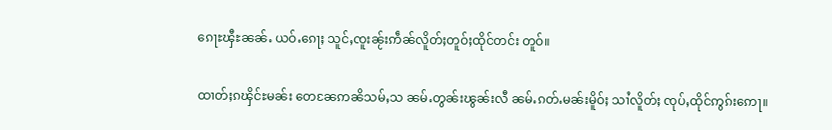ၵေႃႊၾီႊၼၼ်ႉ ယဝ်ႉၵေႃႈ သူင်ႇၸူးၼႂ်းဢဵၼ်လိူတ်ႈတူဝ်ႈထိုင်တင်း တူဝ်။

ထၢတ်ႈၵၾိင်ႊမၼ်း တေၼႄဢၼိသမ်ႇသ ၼမ်ႉတွၼ်းၽွၼ်းလီ ၼမ်ႉၵတ်ႉမၼ်းမိူဝ်ႈ သၢႆလိူတ်ႈ ၸုပ်ႇထိုင်ဢွၵ်းဢေႃ။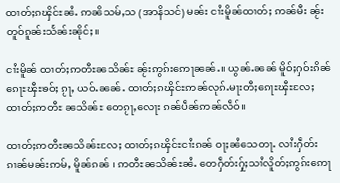ထၢတ်ႈၵၾိင်ႊၼႆႉ ဢၼိသမ်ႇသ (အာနိသင်) မၼ်း ငၢႆးမိူၼ်ထၢတ်ႈ ဢၼ်မီး ၼႂ်းတူဝ်ၵူၼ်းသႅၼ်းၼိုင်ႈ။

ငၢႆးမိူၼ် ထၢတ်ႈဢတီႊၼသိၼ်ႊ ၼႂ်းဢွၵ်းဢေႃၼၼ်ႉ။ ယွၼ်ႉၼၼ် မိူဝ်ႈႁဝ်းၵိၼ်ၵေႃႊၾီႊၶဝ်ႈ ၵႂႃႇ ယဝ်ႉၼၼ်ႉ ထၢတ်ႈၵၾိင်ႊဢၼ်လုၵ်ႉမႃးတီႈၵေႃႊၾီႊလႄႈ ထၢတ်ႈဢတီႊ ၼသိၼ်ႊ တေၵႂႃႇလေႃး ၵၼ်ပဵၼ်ဢၼ်လဵဝ်။

ထၢတ်ႈဢတီႊၼသိၼ်ႊလႄႈ ထၢတ်ႈၵၾိင်ႊငၢႆးၵၼ် ဝႃႈၼႆသေတႃႉ လၢႆးႁဵတ်းၵၢၼ်မၼ်းဢမ်ႇ မိူၼ်ၵၼ် ၊ ဢတီႊၼသိၼ်ႊၼႆႉ တေႁဵတ်းႁႂ်ႈသၢႆလိူတ်ႈဢွၵ်းဢေႃ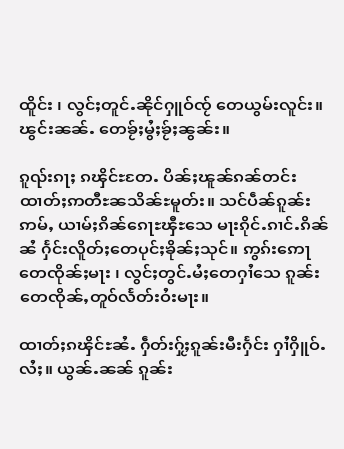ထိူင်း ၊ လွင်ႈတူင်ႉၼိုင်ႁူဝ်ၸႂ် တေယွမ်းလူင်း။ ၽွင်းၼၼ်ႉ တေၶႂ်ႈမွႆႈၶႂ်ႈၼွၼ်း။

ၵူၺ်းၵႃႈ ၵၾိင်ႊတႄႉ ပိၼ်ႈၽူၼ်ၵၼ်တင်းထၢတ်ႈဢတီႊၼသိၼ်ႊမူတ်း။ သင်ပဵၼ်ၵူၼ်းဢမ်ႇ ယၢမ်ႈၵိၼ်ၵေႃႊၾီႊသေ မႃးၵိုင်ႉၵၢင်ႉၵိၼ်ၼႆ ႁႅင်းလိူတ်ႈတေပုင်ႈၶိုၼ်ႈသုင်။ ဢွၵ်းဢေႃတေၸိုၼ်ႈမႃး ၊ လွင်ႈတွင်ႉမႆႈတေႁၢႆသေ ၵူၼ်းတေၸိုၼ်ႇတူဝ်လႅတ်းဝႆးမႃး။

ထၢတ်ႈၵၾိင်ႊၼႆႉ ႁဵတ်းႁႂ်ႈၵူၼ်းမီးႁႅင်း ႁၢႆႁိူဝ်ႉလႆႈ။ ယွၼ်ႉၼၼ် ၵူၼ်း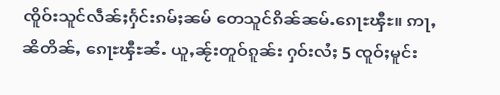ၸိူဝ်းသူင်လဵၼ်ႈႁႅင်းၵမ်ႈၼမ် တေသူင်ၵိၼ်ၼမ်ႉၵေႃႊၾီႊ။ ဢႃႇၼိတိၼ်ႇ ၵေႃႊၾီႊၼႆႉ ယူႇၼႂ်းတူဝ်ၵူၼ်း ႁဝ်းလႆႈ 5 ၸူဝ်ႈမူင်း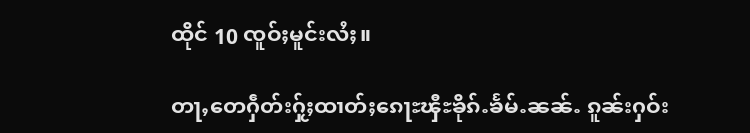ထိုင် 10 ၸူဝ်ႈမူင်းလႆႈ။

တႃႇတေႁဵတ်းႁႂ်ႈထၢတ်ႈၵေႃႊၾီႊၶိုၵ်ႉၶႅမ်ႉၼၼ်ႉ ၵူၼ်းႁဝ်း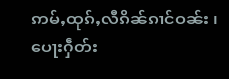ဢမ်ႇထုၵ်ႇလီၵိၼ်ၵၢင်ဝၼ်း ၊ ပေႃးႁဵတ်း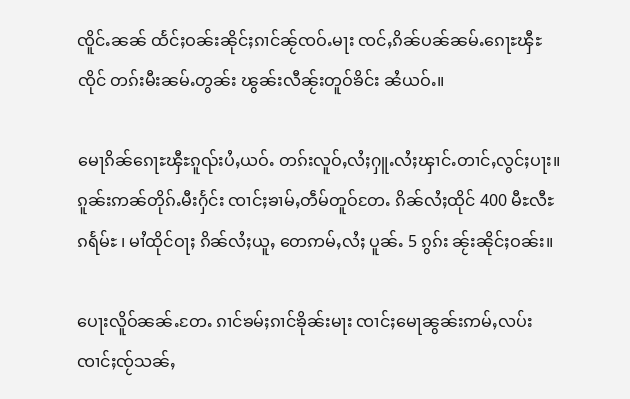ၸိူင်ႉၼၼ် ထႅင်ႈဝၼ်းၼိုင်ႈၵၢင်ၼႂ်ၸဝ်ႉမႃး ၸင်ႇၵိၼ်ပၼ်ၼမ်ႉၵေႃႊၾီႊၸိုင် တၵ်းမီးၼမ်ႉတွၼ်း ၽွၼ်းလီၼႂ်းတူဝ်ၶိင်း ၼႆယဝ်ႉ။

မေႃၵိၼ်ၵေႃႊၾီႊၵူၺ်းပႆႇယဝ်ႉ တၵ်းလူဝ်ႇလႆႈႁူႉလႆႈၾၢင်ႉတၢင်ႇလွင်ႈပႃး။ ၵူၼ်းဢၼ်တိုၵ်ႉမီးႁႅင်း ၸၢင်ႈၶၢမ်ႇတဵမ်တူဝ်တႄႉ ၵိၼ်လႆႈထိုင် 400 မီႊလီႊၵရႅမ်ႊ ၊ မၢႆထိုင်ဝႃႈ ၵိၼ်လႆႈယူႇ တေဢမ်ႇလႆႈ ပူၼ်ႉ 5 ၵွၵ်း ၼႂ်းၼိုင်ႈဝၼ်း။

ပေႃးလိူဝ်ၼၼ်ႉတႄႉ ၵၢင်ၶမ်ႈၵၢင်ၶိုၼ်းမႃး ၸၢင်ႈမေႃၼွၼ်းဢမ်ႇလပ်း ၸၢင်ႈၸႂ်သၼ်ႇ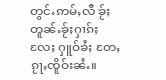တွင်ႉဢမ်ႇလီ ၶႂ်ႈတူၼ်ႉၶႂ်ႈႁၢၵ်ႈလႄႈ ႁူဝ်ၶႆႈ တႄႇၵႂႃႇၸိူဝ်းၼႆႉ။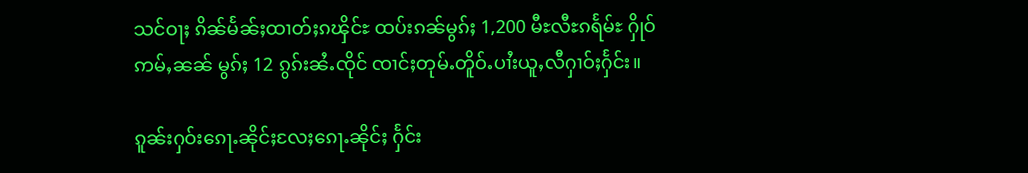သင်ဝႃႈ ၵိၼ်မႅၼ်ႈထၢတ်ႈၵၾိင်ႊ ထပ်းၵၼ်မွၵ်ႈ 1,200 မီႊလီႊၵရႅမ်ႊ ႁိုဝ်ဢမ်ႇၼၼ် မွၵ်ႈ 12 ၵွၵ်းၼႆႉၸိုင် ၸၢင်ႈတုမ်ႉတိူဝ်ႉပၢႆးယူႇလီႁၢဝ်ႈႁႅင်း။

ၵူၼ်းႁဝ်းၵေႃႉၼိုင်ႈလႄႈၵေႃႉၼိုင်ႈ ႁႅင်း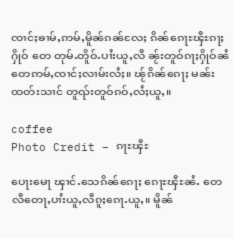ၸၢင်ႈၶၢမ်ႇဢမ်ႇမိူၼ်ၵၼ်လႄႈ ၵိၼ်ၵေႃႊၾီႊၵႃႈႁိုဝ် တေ တုမ်ႉတိူဝ်ႉပၢႆးယူႇလီ ၼႂ်းတူဝ်ၵႃႈႁိုဝ်ၼႆ တေဢမ်ႇၸၢင်ႈလၢမ်းလႆႈ။ ၽႂ်ၵိၼ်ၵေႃႈ မၼ်းထတ်းသၢင် တူၺ်းတူဝ်ၵဝ်ႇလႆႈယူႇ။

coffee
Photo Credit – ၵႃႊၾီႊ

ပေႃးမေႃ ၾၢင်ႉသေၵိၼ်ၵေႃႈ ၵေႃႊၾီႊၼႆႉ တေလီတေႃႇပၢႆးယူႇလီၵူႈၵေႃႉယူႇ။ မိူၼ်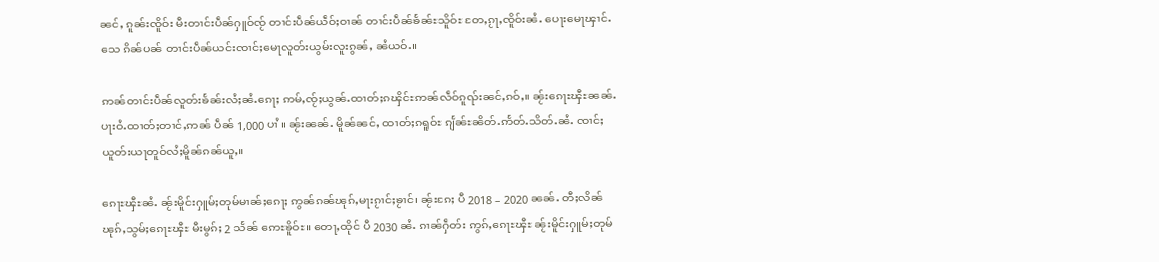ၼင်ႇ ၵူၼ်းၸိူဝ်း မီးတၢင်းပဵၼ်ႁူဝ်ၸႂ် တၢင်းပဵၼ်ယဵဝ်ႈဝၢၼ် တၢင်းပဵၼ်ၶႅၼ်ႊသိူဝ်ႊ တႄႇၵႂႃႇၸိူဝ်းၼႆႉ ပေႃးမေႃၾၢင်ႉ သေ ၵိၼ်ပၼ် တၢင်းပဵၼ်ယင်းၸၢင်ႈမေႃလူတ်းယွမ်းလူးၵွၼ်ႇ ၼႆယဝ်ႉ။

ဢၼ်တၢင်းပဵၼ်လူတ်းၶႅၼ်းလႆႈၼႆႉၵေႃႈ ဢမ်ႇၸႂ်ႈယွၼ်ႉထၢတ်ႈၵၾိင်ႊဢၼ်လဵဝ်ၵူၺ်းၼင်ႇၵဝ်ႇ။ ၼႂ်းၵေႃႊၾီႊၼၼ်ႉ ပႃးဝႆႉထၢတ်ႈတၢင်ႇဢၼ် ပဵၼ် 1,000 ပၢႆ ။ ၼႂ်းၼၼ်ႉ မိူၼ်ၼင်ႇ ထၢတ်ႈၵရူဝ်ႊ ၵျႅၼ်ႊၼိတ်ႉဢႅတ်ႉသိတ်ႉၼႆႉ ၸၢင်ႈယူတ်းယႃတူဝ်လႆႈမိူၼ်ၵၼ်ယူႇ။

ၵေႃႊၾီႊၼႆႉ ၼႂ်းမိူင်းႁူမ်ႈတုမ်မၢၼ်ႈၵေႃႈ ဢွၼ်ၵၼ်ၽုၵ်ႇမႃးၵႂၢင်ႈၶႂၢင်၊ ၼႂ်းၵႄႈ ပီ 2018 – 2020 ၼၼ်ႉ တီႈလိၼ်ၽုၵ်ႇသွမ်ႈၵေႃႊၾီႊ မီးမွၵ်ႈ 2 သႅၼ် ဢေႊၶိူဝ်ႊ။ တေႃႇထိုင် ပီ 2030 ၼႆႉ ၵၢၼ်ႁဵတ်း ဢွၵ်ႇၵေႃႊၾီႊ ၼႂ်းမိူင်းႁူမ်ႈတုမ်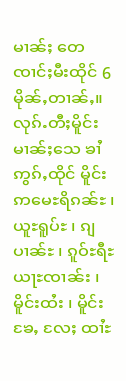မၢၼ်ႈ တေၸၢင်ႈမီးထိုင် 6 မိုၼ်ႇတၢၼ်ႇ။ လုၵ်ႉတီႈမိူင်းမၢၼ်ႈသေ ၶၢႆဢွၵ်ႇထိုင် မိူင်းဢမေႊရိၵၼ်ႊ ၊ ယူႊရူပ်ႊ ၊ ၵျပၢၼ်ႊ ၊ ၵူဝ်ႊရီႊယႃႊၸၢၼ်း ၊ မိူင်းထႆး ၊ မိူင်းၶႄႇ လႄႈ ထၢႆႊ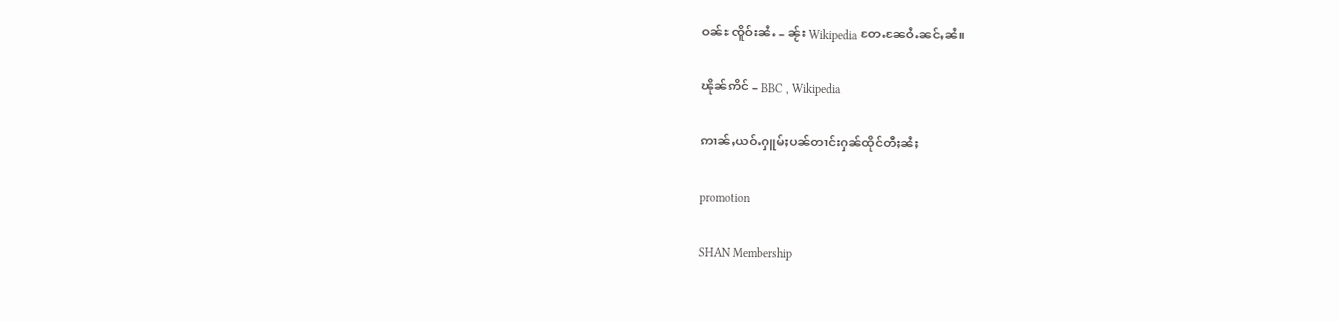ဝၼ်ႊ ၸိူဝ်းၼႆႉ – ၼႂ်း Wikipedia တႄႉၼႄဝႆႉၼင်ႇၼႆ။

ၽိုၼ်ဢိင် – BBC , Wikipedia

ဢၢၼ်ႇယဝ်ႉႁူမ်ႈပၼ်တၢင်းႁၼ်ထိုင်တီႈၼႆႈ

promotion

SHAN Membership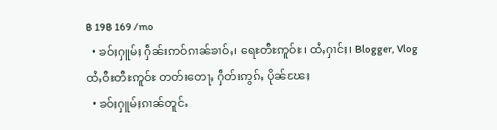฿ 19฿ 169 /mo
  • ၶဝ်ႈႁူမ်ႈ ႁဵၼ်းဢဝ်ၵၢၼ်ၶၢဝ်ႇ၊ ရေႊတီႊဢူဝ်ႊ၊ ထႆႇႁၢင်ႈ၊ Blogger, Vlog ထႆႇဝီႊတီႊဢူဝ်ႊ တတ်းတေႃႇ ႁဵတ်းဢွၵ်ႇ ပိုၼ်ၽႄႈ
  • ၶဝ်ႈႁူမ်ႈၵၢၼ်တူင်ႉ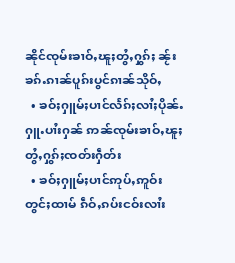ၼိုင်ၸုမ်းၶၢဝ်ႇၽူႈတွႆႇႁွၵ်ႈ ၼႂ်းၶၵ်ႉၵၢၼ်ပူၵ်းပွင်ၵၢၼ်သိုဝ်ႇ
  • ၶဝ်ႈႁူမ်ႈပၢင်လႅၵ်ႈလၢႆႈပိုၼ်ႉႁူႉပၢႆးႁၼ် ဢၼ်ၸုမ်းၶၢဝ်ႇၽူႈတွႆႇႁွၵ်ႈၸတ်းႁဵတ်း
  • ၶဝ်ႈႁူမ်ႈပၢင်ဢုပ်ႇဢူဝ်းတွင်ႈထၢမ် ၵဵဝ်ႇၵပ်းငဝ်းလၢႆး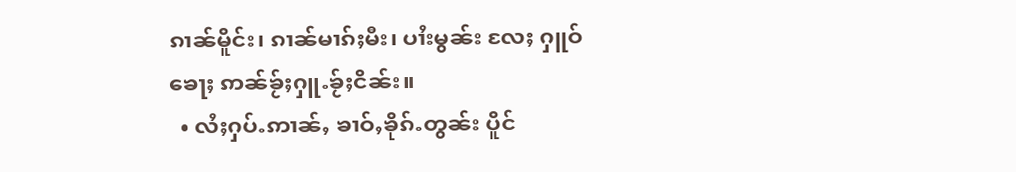ၵၢၼ်မိူင်း၊ ၵၢၼ်မၢၵ်ႈမီး၊ ပၢႆးမွၼ်း လႄႈ ႁူဝ်ၶေႃႈ ဢၼ်ၶႂ်ႈႁူႉၶႂ်ႈငိၼ်း။
  • လႆႈႁပ်ႉဢၢၼ်ႇ ၶၢဝ်ႇၶိုၵ်ႉတွၼ်း ပိူင်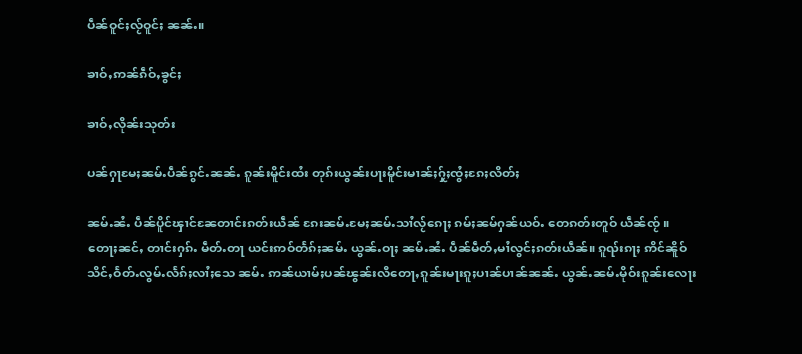ပဵၼ်ဝူင်ႈလႂ်ဝူင်ႈ ၼၼ်ႉ။

ၶၢဝ်ႇဢၼ်ၵဵဝ်ႇၶွင်ႈ

ၶၢဝ်ႇလိုၼ်းသုတ်း

ပၼ်ႁႃမႄႈၼမ်ႉပဵၼ်ၵွင်ႉၼၼ်ႉ ၵူၼ်းမိူင်းထႆး တုၵ်းယွၼ်းပႃးမိူင်းမၢၼ်ႈႁႂ်ႈၸွႆႈၵႄႈလိတ်ႈ

ၼမ်ႉၼႆႉ ပဵၼ်ပိူင်ၾၢင်ၼႄတၢင်းၵတ်းယဵၼ် ၵႄးၼမ်ႉမႄႈၼမ်ႉသၢႆလႂ်ၵေႃႈ ၵမ်ႈၼမ်ႁၼ်ယဝ်ႉ တေၵတ်းတူဝ် ယဵၼ်ၸႂ် ။ တေႃႈၼင်ႇ တၢင်းႁၵ်ႉ မဵတ်ႉတႃ ယင်းဢဝ်တႅၵ်ႈၼမ်ႉ ယွၼ်ႉဝႃႈ ၼမ်ႉၼႆႉ ပဵၼ်မဵတ်ႇမၢႆလွင်ႈၵတ်းယဵၼ်။ ၵူၺ်းၵႃႈ ဢိင်ၼိူဝ်သိင်ႇဝႅတ်ႉလွမ်ႉလႅၵ်ႈလၢႆႈသေ ၼမ်ႉ ဢၼ်ယၢမ်ႈပၼ်ၽွၼ်းလီတေႃႇၵူၼ်းမႃးၵူႈပၢၼ်ပၢၼ်ၼၼ်ႉ ယွၼ်ႉၼမ်ႉမိုဝ်းၵူၼ်းလေႃး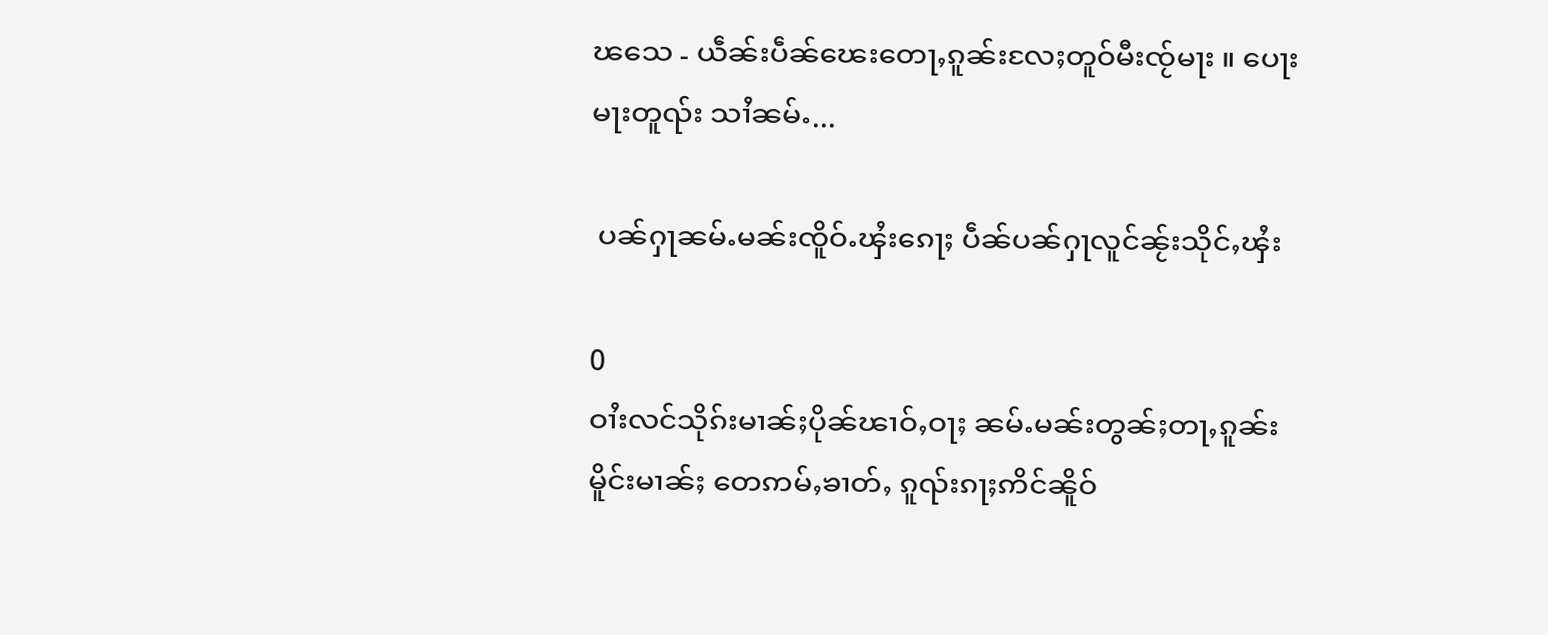ၽသေ - ယဵၼ်းပဵၼ်ၽေးတေႃႇၵူၼ်းလႄႈတူဝ်မီးၸႂ်မႃး ။ ပေႃးမႃးတူၺ်း သၢႆၼမ်ႉ...

 ပၼ်ႁႃၼမ်ႉမၼ်းၸိူဝ်ႉၾႆးၵေႃႈ ပဵၼ်ပၼ်ႁႃလူင်ၼႂ်းသိုင်ႇၾႆး

0
ဝၢႆးလင်သိုၵ်းမၢၼ်ႈပိုၼ်ၽၢဝ်ႇဝႃႈ ၼမ်ႉမၼ်းတွၼ်ႈတႃႇၵူၼ်းမိူင်းမၢၼ်ႈ တေဢမ်ႇၶၢတ်ႇ ၵူၺ်းၵႃႈဢိင်ၼိူဝ်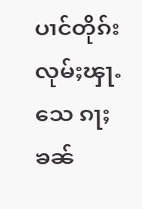ပၢင်တိုၵ်းလုမ်ႈၾႃႉသေ ၵႃႈၶၼ်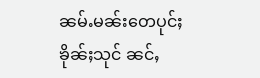ၼမ်ႉမၼ်းတေပုင်ႈၶိုၼ်ႈသုင် ၼင်ႇ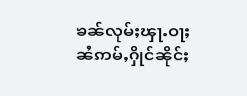ၶၼ်လုမ်ႈၾႃႉဝႃႈၼႆဢမ်ႇႁိုင်ၼိုင်ႈ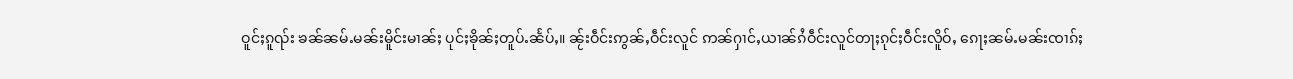ဝူင်ႈၵူၺ်း ၶၼ်ၼမ်ႉမၼ်းမိူင်းမၢၼ်ႈ ပုင်ႈၶိုၼ်ႈတူပ်ႉၼႅပ်ႇ။ ၼႂ်းဝဵင်းဢွၼ်ႇဝဵင်းလူင် ဢၼ်ႁၢင်ႇယၢၼ်ၵႆဝဵင်းလူင်တႃႈၵုင်ႈဝဵင်းလိူဝ်ႇ ၵေႃႈၼမ်ႉမၼ်းၸၢၵ်ႈ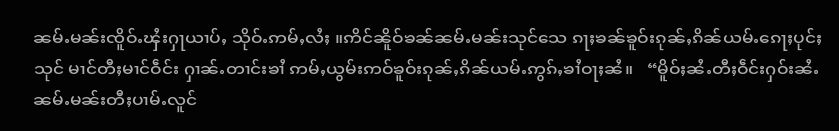ၼမ်ႉမၼ်းၸိူဝ်ႉၾႆးႁႃယၢပ်ႇ သိုဝ်ႉဢမ်ႇလႆႈ ။ဢိင်ၼိူဝ်ၶၼ်ၼမ်ႉမၼ်းသုင်သေ ၵႃႈၶၼ်ၶူဝ်းၵုၼ်ႇၵိၼ်ယမ်ႉၵေႃႈပုင်ႈသုင် မၢင်တီႈမၢင်ဝဵင်း ႁၢၼ်ႉတၢင်းၶၢႆ ဢမ်ႇယွမ်းဢဝ်ၶူဝ်းၵုၼ်ႇၵိၼ်ယမ်ႉဢွၵ်ႇၶၢႆဝႃႈၼႆ။   “မိူဝ်ႈၼႆႉတီႈဝဵင်းႁဝ်းၼႆႉ ၼမ်ႉမၼ်းတီႈပၢမ်ႉလူင်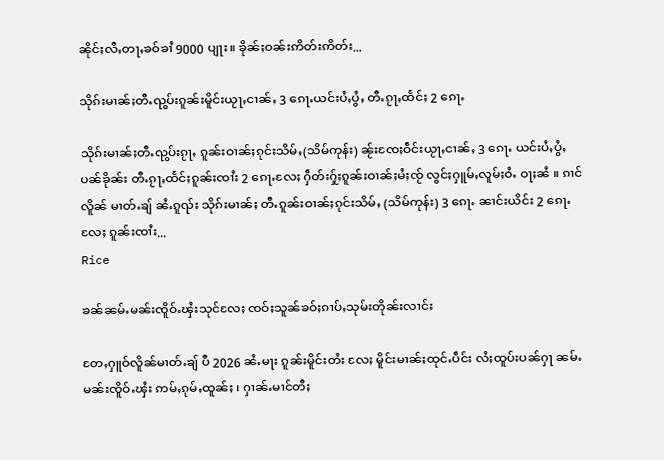ၼိုင်ႈလီႇတႃႇၶဝ်ၶၢႆ 9000 ပျႃး။ ၶိုၼ်ႈဝၼ်းဢိတ်းဢိတ်း...

သိုၵ်းမၢၼ်ႈတီႉၺွပ်းၵူၼ်းမိူင်းယႂႃႇငၢၼ်ႇ 3 ၵေႃႉယင်းပႆႇပွႆႇ တီႉၵႂႃႇထႅင်ႈ 2 ၵေႃႉ

သိုၵ်းမၢၼ်ႈတီႉၺွပ်းၵႂႃႇ ၵူၼ်းဝၢၼ်ႈၵုင်းသိမ်ႇ(သိမ်ကုန်း) ၼႂ်းၸႄႈဝဵင်းယႂႃႇငၢၼ်ႇ 3 ၵေႃႉ ယင်းပႆႇပွႆႇပၼ်ၶိုၼ်း တီႉၵႂႃႇထႅင်ႈၵူၼ်းၸၢႆး 2 ၵေႃႉလႄႈ ႁဵတ်းႁႂ်ႈၵူၼ်းဝၢၼ်ႈမႆႈၸႂ် လွင်ႈႁူမ်ႇလူမ်ႈဝႆႉ ဝႃႈၼႆ ။ ၵၢင်လိူၼ် မၢတ်ႉၶျ် ၼႆႉၵူၺ်း သိုၵ်းမၢၼ်ႈ တီႉၵူၼ်းဝၢၼ်ႈၵုင်းသိမ်ႇ (သိမ်ကုန်း) 3 ၵေႃႉ ၼၢင်းယိင်း 2 ၵေႃႉလႄႈ ၵူၼ်းၸၢႆး...
Rice

ၶၼ်ၼမ်ႉမၼ်းၸိူဝ်ႉၾႆးသုင်လႄႈ ၸဝ်ႈသူၼ်ၶဝ်ႈၵၢပ်ႇသုမ်းတိုၼ်းလၢင်း

တႄႇႁူဝ်လိူၼ်မၢတ်ႉၶျ် ပီ 2026 ၼႆႉမႃး ၵူၼ်းမိူင်းတႆး လႄႈ မိူင်းမၢၼ်ႈထုင်ႉပဵင်း လႆႈထူပ်းပၼ်ႁႃ ၼမ်ႉမၼ်းၸိူဝ်ႉၾႆး ဢမ်ႇၵုမ်ႇထူၼ်ႈ ၊ ႁၢၼ်ႉမၢင်တီႈ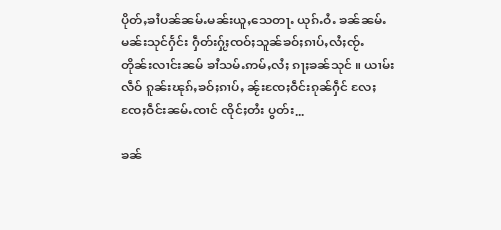ပိုတ်ႇၶၢႆပၼ်ၼမ်ႉမၼ်းယူႇသေတႃႉ ယုၵ်ႉဝႆႉ ၶၼ်ၼမ်ႉမၼ်းသုင်ႁႅင်း ႁဵတ်းႁႂ်ႈၸဝ်ႈသူၼ်ၶဝ်ႈၵၢပ်ႇလႆႈၸႂ်ႉတိုၼ်းလၢင်းၼမ် ၶၢႆသမ်ႉဢမ်ႇလႆႈ ၵႃႈၶၼ်သုင် ။ ယၢမ်းလဵဝ် ၵူၼ်းၽုၵ်ႇၶဝ်ႈၵၢပ်ႇ ၼႂ်းၸႄႈဝဵင်းၵုၼ်ႁဵင် လႄႈ ၸႄႈဝဵင်းၼမ်ႉၸၢင် ၸိုင်ႈတႆး ပွတ်း...

ၶၼ်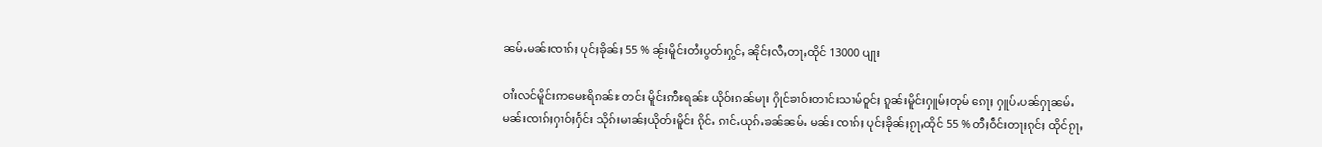ၼမ်ႉမၼ်းၸၢၵ်ႈ ပုင်ႈၶိုၼ်ႈ 55 % ၼႂ်းမိူင်းတႆးပွတ်းႁွင်ႇ ၼိုင်ႈလီႇတႃႇထိုင် 13000 ပျႃး

ဝၢႆးလင်မိူင်းဢမေႊရိၵၼ်ႊ တင်း မိူင်းဢီႊရၼ်ႊ ယိုဝ်းၵၼ်မႃး ႁိုင်ၶၢဝ်းတၢင်းသၢမ်ဝူင်ႈ ၵူၼ်းမိူင်းႁူမ်ႈတုမ် ၵေႃႈ ႁူပ်ႉပၼ်ႁႃၼမ်ႉမၼ်းၸၢၵ်ႈႁၢဝ်ႈႁႅင်း သိုၵ်းမၢၼ်ႈယိုတ်းမိူင်း ၵိုင်ႉ ၵၢင်ႉယုၵ်ႉၶၼ်ၼမ်ႉ မၼ်း ၸၢၵ်ႈ ပုင်ႈၶိုၼ်ႈၵႂႃႇထိုင် 55 % တီႈဝဵင်းတႃႈၵုင်ႈ ထိုင်ၵႂႃႇ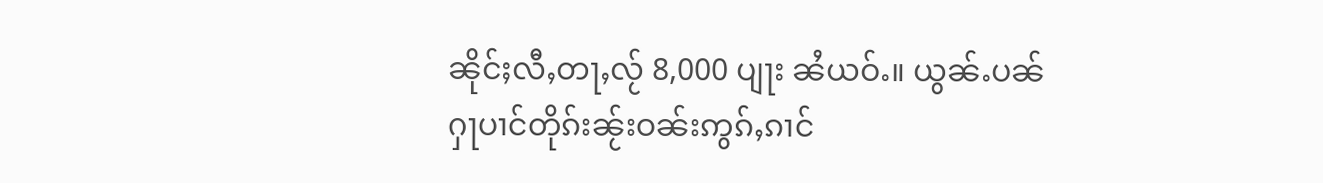ၼိုင်ႈလီႇတႃႇလႂ် 8,000 ပျႃး ၼႆယဝ်ႉ။ ယွၼ်ႉပၼ်ႁႃပၢင်တိုၵ်းၼႂ်းဝၼ်းဢွၵ်ႇၵၢင်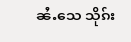ၼႆႉသေ သိုၵ်း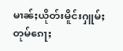မၢၼ်ႈယိုတ်းမိူင်းႁူမ်ႈတုမ်ၵေႃႈ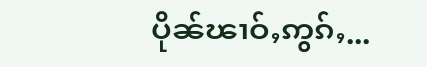ပိုၼ်ၽၢဝ်ႇဢွၵ်ႇ...